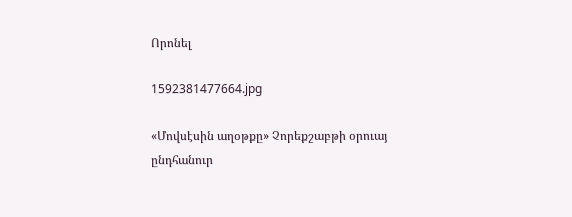Որոնել

1592381477664.jpg

«Մովսէսին աղօթքը» Չորեքշաբթի օրուայ ընդհանուր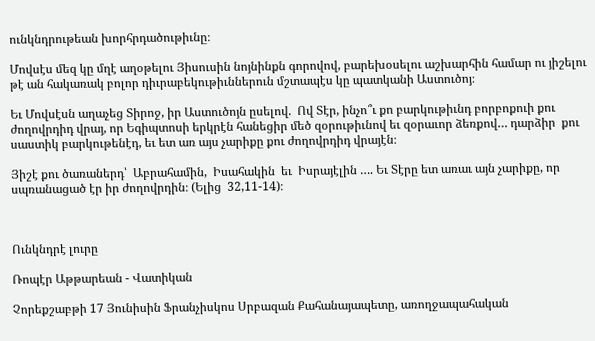ունկնդրութեան խորհրդածութիւնը։

Մովսէս մեզ կը մղէ աղօթելու Յիսուսին նոյնինքն գորովով, բարեխօսելու աշխարհին համար ու յիշելու թէ ան հակառակ բոլոր դիւրաբեկութիւններուն մշտապէս կը պատկանի Աստուծոյ։

Եւ Մովսէսն աղաչեց Տիրոջ, իր Աստուծոյն ըսելով.  Ով Տէր, ինչո՞ւ քո բարկութիւնդ բորբոքուի քու ժողովրդիդ վրայ, որ Եգիպտոսի երկրէն հանեցիր մեծ զօրութիւնով եւ զօրաւոր ձեռքով… դարձիր  քու սաստիկ բարկութենէդ, եւ ետ առ այս չարիքը քու ժողովրդիդ վրայէն։

Յիշէ քու ծառաներդ՝  Աբրահամին,  Իսահակին  եւ  Իսրայէլին …. Եւ Տէրը ետ առաւ այն չարիքը, որ սպռանացած էր իր ժողովրդին։ (Ելից  32,11-14)։



Ունկնդրէ լուրը

Ռոպէր Աթթարեան - Վատիկան

Չորեքշաբթի 17 Յունիսին Ֆրանչիսկոս Սրբազան Քահանայապետը, առողջապահական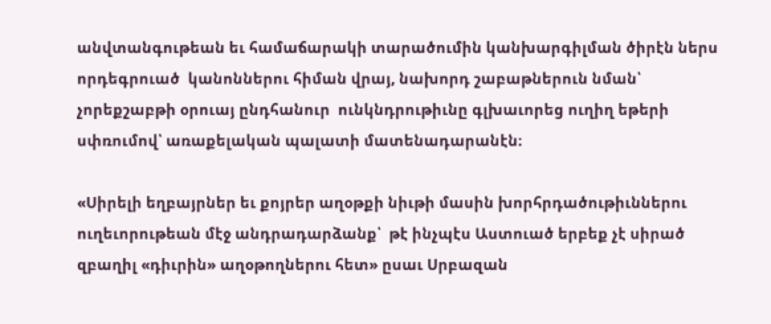անվտանգութեան եւ համաճարակի տարածումին կանխարգիլման ծիրէն ներս որդեգրուած  կանոններու հիման վրայ, նախորդ շաբաթներուն նման՝ չորեքշաբթի օրուայ ընդհանուր  ունկնդրութիւնը գլխաւորեց ուղիղ եթերի սփռումով՝ առաքելական պալատի մատենադարանէն։

«Սիրելի եղբայրներ եւ քոյրեր աղօթքի նիւթի մասին խորհրդածութիւններու ուղեւորութեան մէջ անդրադարձանք՝  թէ ինչպէս Աստուած երբեք չէ սիրած զբաղիլ «դիւրին» աղօթողներու հետ» ըսաւ Սրբազան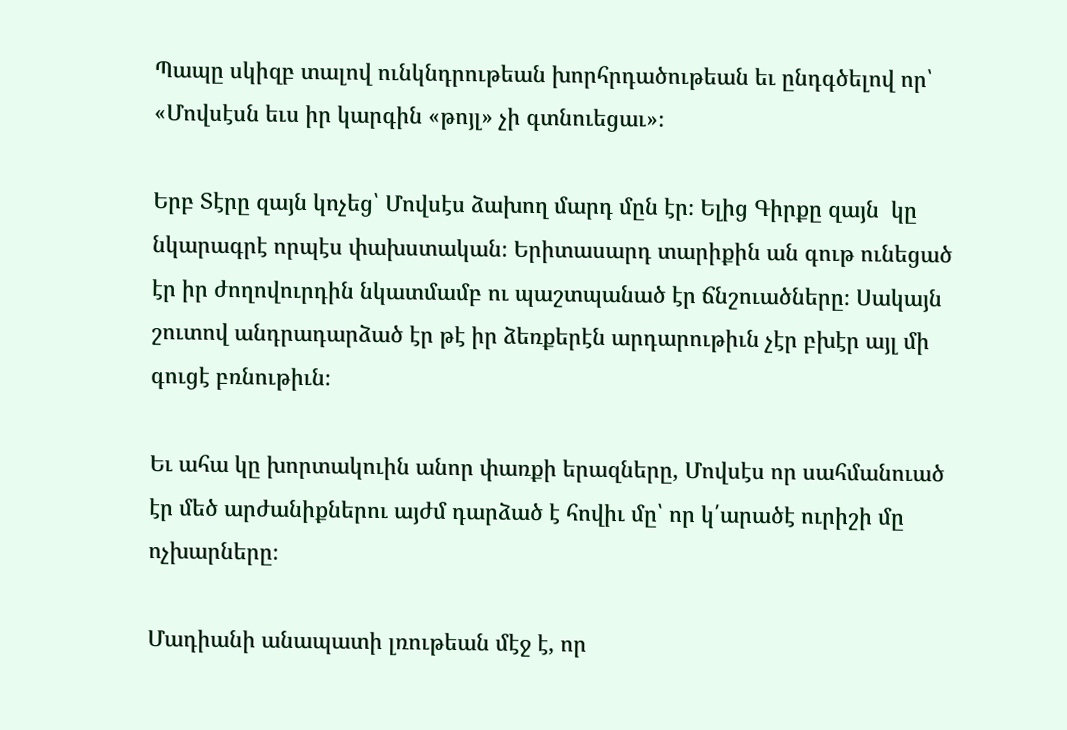Պապը սկիզբ տալով ունկնդրութեան խորհրդածութեան եւ ընդգծելով որ՝ «Մովսէսն եւս իր կարգին «թոյլ» չի գտնուեցաւ»։

Երբ Տէրը զայն կոչեց՝ Մովսէս ձախող մարդ մըն էր։ Ելից Գիրքը զայն  կը նկարագրէ որպէս փախստական։ Երիտասարդ տարիքին ան գութ ունեցած էր իր ժողովուրդին նկատմամբ ու պաշտպանած էր ճնշուածները։ Սակայն շուտով անդրադարձած էր թէ իր ձեռքերէն արդարութիւն չէր բխէր այլ մի գուցէ բռնութիւն։

Եւ ահա կը խորտակուին անոր փառքի երազները, Մովսէս որ սահմանուած էր մեծ արժանիքներու այժմ դարձած է հովիւ մը՝ որ կ՛արածէ ուրիշի մը ոչխարները։

Մադիանի անապատի լռութեան մէջ է, որ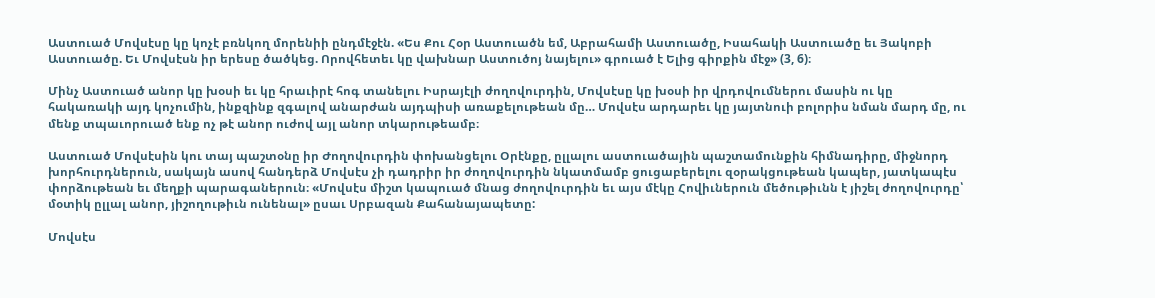Աստուած Մովսէսը կը կոչէ բռնկող մորենիի ընդմէջէն. «Ես Քու Հօր Աստուածն եմ, Աբրահամի Աստուածը, Իսահակի Աստուածը եւ Յակոբի Աստուածը. Եւ Մովսէսն իր երեսը ծածկեց. Որովհետեւ կը վախնար Աստուծոյ նայելու» գրուած է Ելից գիրքին մէջ» (3, 6)։

Մինչ Աստուած անոր կը խօսի եւ կը հրաւիրէ հոգ տանելու Իսրայէլի ժողովուրդին, Մովսէսը կը խօսի իր վրդովումներու մասին ու կը հակառակի այդ կոչումին, ինքզինք զգալով անարժան այդպիսի առաքելութեան մը… Մովսէս արդարեւ կը յայտնուի բոլորիս նման մարդ մը, ու մենք տպաւորուած ենք ոչ թէ անոր ուժով այլ անոր տկարութեամբ։

Աստուած Մովսէսին կու տայ պաշտօնը իր Ժողովուրդին փոխանցելու Օրէնքը, ըլլալու աստուածային պաշտամունքին հիմնադիրը, միջնորդ խորհուրդներուն, սակայն ասով հանդերձ Մովսէս չի դադրիր իր ժողովուրդին նկատմամբ ցուցաբերելու զօրակցութեան կապեր, յատկապէս փորձութեան եւ մեղքի պարագաներուն։ «Մովսէս միշտ կապուած մնաց ժողովուրդին եւ այս մէկը Հովիւներուն մեծութիւնն է յիշել ժողովուրդը՝ մօտիկ ըլլալ անոր, յիշողութիւն ունենալ» ըսաւ Սրբազան Քահանայապետը:

Մովսէս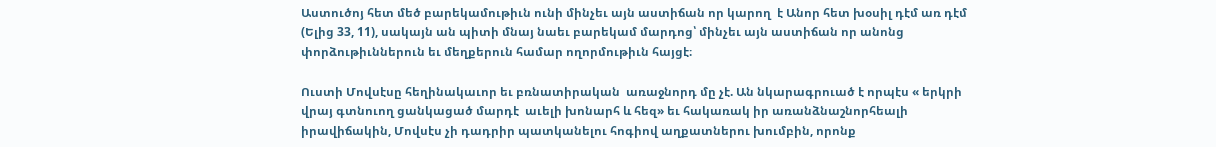Աստուծոյ հետ մեծ բարեկամութիւն ունի մինչեւ այն աստիճան որ կարող  է Անոր հետ խօսիլ դէմ առ դէմ (Ելից 33, 11), սակայն ան պիտի մնայ նաեւ բարեկամ մարդոց՝ մինչեւ այն աստիճան որ անոնց փորձութիւններուն եւ մեղքերուն համար ողորմութիւն հայցէ։

Ուստի Մովսէսը հեղինակաւոր եւ բռնատիրական  առաջնորդ մը չէ. Ան նկարագրուած է որպէս « երկրի վրայ գտնուող ցանկացած մարդէ  աւելի խոնարհ և հեզ» եւ հակառակ իր առանձնաշնորհեալի իրավիճակին, Մովսէս չի դադրիր պատկանելու հոգիով աղքատներու խումբին, որոնք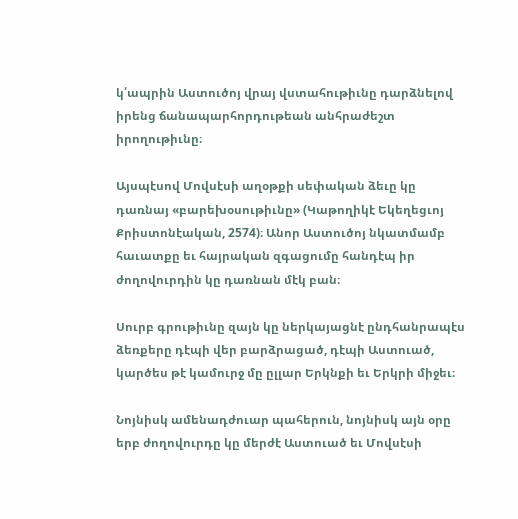կ՛ապրին Աստուծոյ վրայ վստահութիւնը դարձնելով իրենց ճանապարհորդութեան անհրաժեշտ իրողութիւնը։

Այսպէսով Մովսէսի աղօթքի սեփական ձեւը կը դառնայ «բարեխօսութիւնը» (Կաթողիկէ Եկեղեցւոյ Քրիստոնէական, 2574)։ Անոր Աստուծոյ նկատմամբ հաւատքը եւ հայրական զգացումը հանդէպ իր ժողովուրդին կը դառնան մէկ բան։

Սուրբ գրութիւնը զայն կը ներկայացնէ ընդհանրապէս ձեռքերը դէպի վեր բարձրացած, դէպի Աստուած, կարծես թէ կամուրջ մը ըլլար Երկնքի եւ Երկրի միջեւ։

Նոյնիսկ ամենադժուար պահերուն, նոյնիսկ այն օրը երբ ժողովուրդը կը մերժէ Աստուած եւ Մովսէսի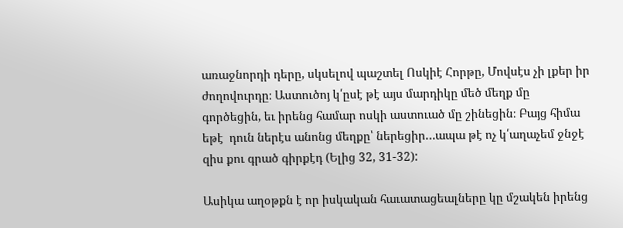առաջնորդի դերը, սկսելով պաշտել Ոսկիէ Հորթը, Մովսէս չի լքեր իր ժողովուրդը։ Աստուծոյ կ՛ըսէ թէ այս մարդիկը մեծ մեղք մը գործեցին, եւ իրենց համար ոսկի աստուած մը շինեցին։ Բայց հիմա եթէ  դուն ներէս անոնց մեղքը՝ ներեցիր…ապա թէ ոչ կ՛աղաչեմ ջնջէ զիս քու գրած գիրքէդ (Ելից 32, 31-32):

Ասիկա աղօթքն է որ իսկական հաւատացեալները կը մշակեն իրենց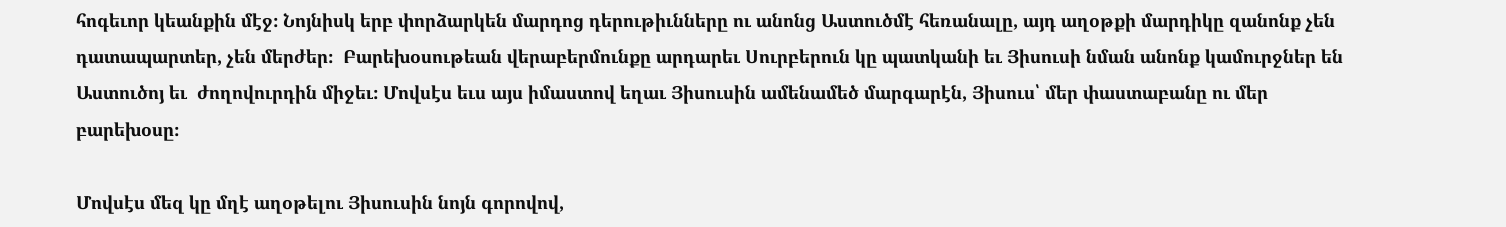հոգեւոր կեանքին մէջ։ Նոյնիսկ երբ փորձարկեն մարդոց դերութիւնները ու անոնց Աստուծմէ հեռանալը, այդ աղօթքի մարդիկը զանոնք չեն դատապարտեր, չեն մերժեր։  Բարեխօսութեան վերաբերմունքը արդարեւ Սուրբերուն կը պատկանի եւ Յիսուսի նման անոնք կամուրջներ են Աստուծոյ եւ  ժողովուրդին միջեւ։ Մովսէս եւս այս իմաստով եղաւ Յիսուսին ամենամեծ մարգարէն, Յիսուս՝ մեր փաստաբանը ու մեր բարեխօսը։

Մովսէս մեզ կը մղէ աղօթելու Յիսուսին նոյն գորովով,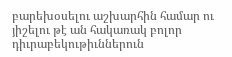բարեխօսելու աշխարհին համար ու յիշելու թէ ան հակառակ բոլոր դիւրաբեկութիւններուն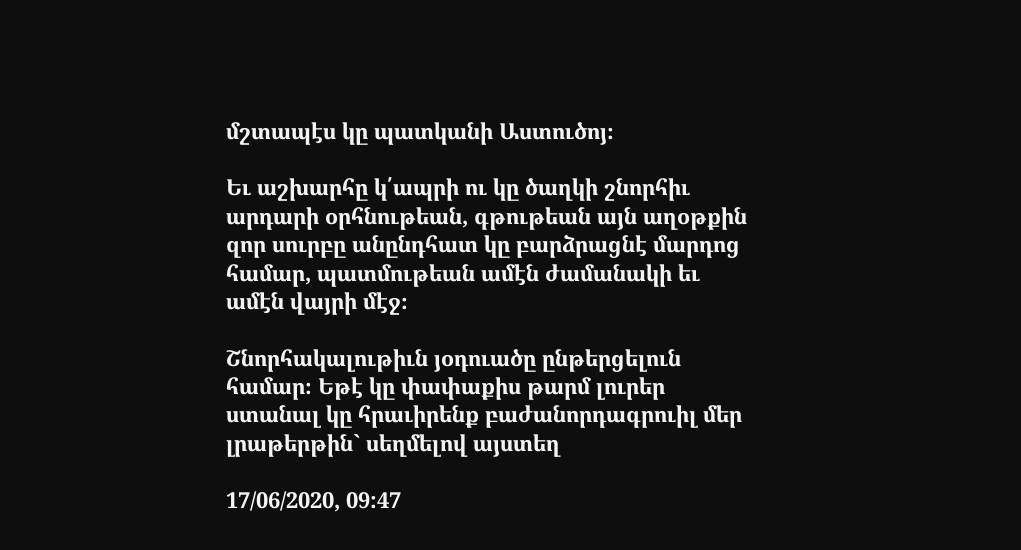մշտապէս կը պատկանի Աստուծոյ։

Եւ աշխարհը կ՛ապրի ու կը ծաղկի շնորհիւ արդարի օրհնութեան, գթութեան այն աղօթքին զոր սուրբը անընդհատ կը բարձրացնէ մարդոց համար, պատմութեան ամէն ժամանակի եւ ամէն վայրի մէջ։

Շնորհակալութիւն յօդուածը ընթերցելուն համար։ Եթէ կը փափաքիս թարմ լուրեր ստանալ կը հրաւիրենք բաժանորդագրուիլ մեր լրաթերթին` սեղմելով այստեղ

17/06/2020, 09:47